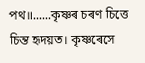পথ॥......কৃষ্ণৰ চৰণ চিত্তে চিন্ত হৃদয়ত। কৃষ্ণৰেসে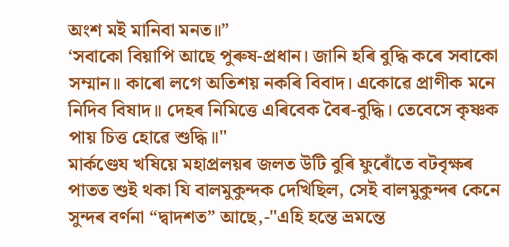অংশ মই মানিবা মনত॥”
‘সবাকো বিয়াপি আছে পুৰুষ-প্ৰধান। জানি হৰি বুদ্ধি কৰে সবাকো সম্মান॥ কাৰো লগে অতিশয় নকৰি বিবাদ। একোৱে প্ৰাণীক মনে নিদিব বিষাদ॥ দেহৰ নিমিত্তে এৰিবেক বৈৰ-বুদ্ধি। তেবেসে কৃষ্ণক পায় চিত্ত হোৱে শুদ্ধি॥"
মাৰ্কণ্ডেয খষিয়ে মহাপ্ৰলয়ৰ জলত উটি বুৰি ফুৰোঁতে বটবৃক্ষৰ পাতত শুই থকা যি বালমুকুন্দক দেখিছিল, সেই বালমুকুন্দৰ কেনে সুন্দৰ বৰ্ণনা “দ্বাদশত” আছে,-"এহি হন্তে ভ্ৰমন্তে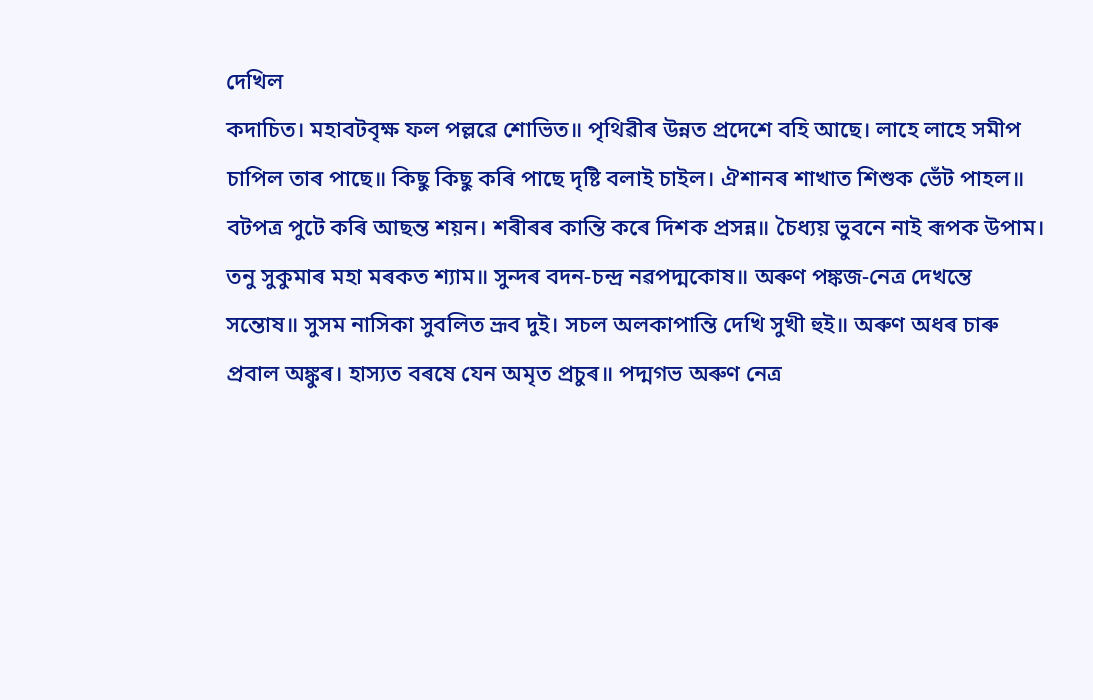দেখিল
কদাচিত। মহাবটবৃক্ষ ফল পল্লৱে শোভিত॥ পৃথিৱীৰ উন্নত প্ৰদেশে বহি আছে। লাহে লাহে সমীপ চাপিল তাৰ পাছে॥ কিছু কিছু কৰি পাছে দৃষ্টি বলাই চাইল। ঐশানৰ শাখাত শিশুক ভেঁট পাহল॥ বটপত্ৰ পুটে কৰি আছন্ত শয়ন। শৰীৰৰ কান্তি কৰে দিশক প্ৰসন্ন॥ চৈধ্যয় ভুবনে নাই ৰূপক উপাম। তনু সুকুমাৰ মহা মৰকত শ্যাম॥ সুন্দৰ বদন-চন্দ্ৰ নৱপদ্মকোষ॥ অৰুণ পঙ্কজ-নেত্ৰ দেখন্তে সন্তোষ॥ সুসম নাসিকা সুবলিত ভ্ৰূব দুই। সচল অলকাপান্তি দেখি সুখী হুই॥ অৰুণ অধৰ চাৰু প্ৰবাল অঙ্কুৰ। হাস্যত বৰষে যেন অমৃত প্ৰচুৰ॥ পদ্মগভ অৰুণ নেত্ৰ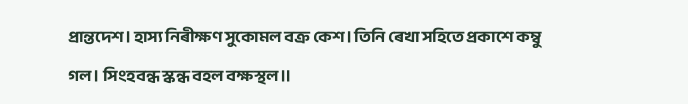প্ৰান্তদেশ। হাস্য নিৰীক্ষণ সুকোমল বক্ৰ কেশ। তিনি ৰেখা সহিতে প্ৰকাশে কম্বু গল। সিংহবন্ধ স্কন্ধ বহল বক্ষস্থল॥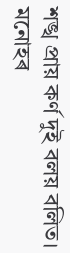শঙ্খ প্ৰায় কৰ্ণ দুই বলয় বলিত। মনোহৰ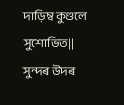দাড়িম্ব কুণ্ডলে সুশোভিত|| সুন্দৰ উদৰ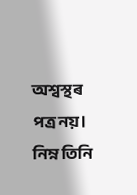অশ্বস্থৰ পত্ৰ নয়। নিম্ন তিনি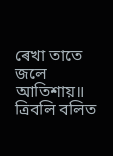ৰেখা তাতে জলে আতিশায়॥ ত্ৰিবলি বলিত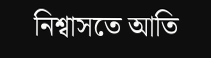নিশ্বাসতে আতি